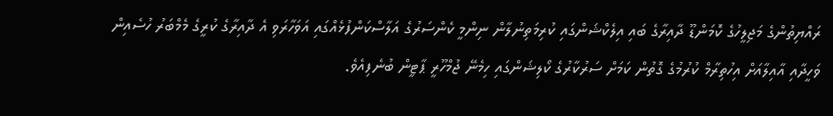ރައްޔިތުންގެ މަޖިލީހުގެ ކޮމަންޑޫ ދާއިރާގެ ބައި އިލެކްޝަންގައި ކުރިމަތިނުލާން ނިންމީ ކެންސަރުގެ އަލާސްކަންފުޅެއްގައި އަވަހާރަވި އެ ދާއިރާގެ ކުރީގެ މެމްބަރު ހުސެއިން ވަހީދާއި އާއިލާއަށް އިހުތިރާމް ކުރުމުގެ ގޮތުން ކަމަށް ސަރުކާރުގެ ކޯލިޝަންގައި ހިމެނޭ ޖުމްހޫރީ ޕާޓީން ބުނެފިއެވެ.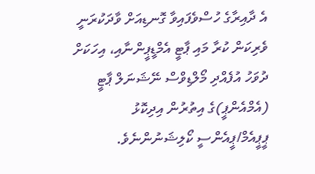އެ ދާއިރާގެ ހުސްވެފައިވާ ގޮނޑިއަށް ވާދަކުރަނީ ވެރިކަން ކުރާ މައި ޕާޓީ އެމްޑީޕީންނާއި، އިހަކަށް ދުވަހު އުފެއްދި މޯލްޑިވްސް ނޭޝަނަލް ޕާޓީ (އެމްއެންޕީ)ގެ އިތުރުން އިދިކޮޅު ޕީޕީއެމް/ޕީއެންސީ ކޯލިޝަނުންނެވެ.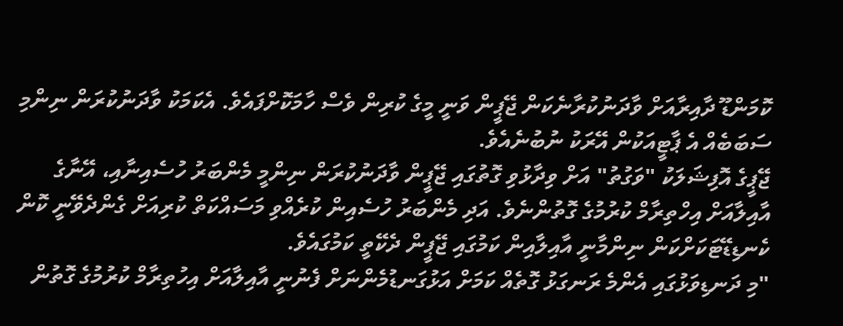ކޮމަންޑޫ ދާއިރާއަށް ވާދަނުކުރާނެކަން ޖޭޕީން ވަނީ މީގެ ކުރިން ވެސް ހާމަކޮށްފައެވެ. އެކަމަކު ވާދަނުކުރަން ނިންމި ސަބަބެއް އެ ޕާޓީއަކުން އޭރަކު ނުބުނެއެވެ.
ޖޭޕީގެ އޮފިޝަލަކު "ވަގުތު" އަށް ވިދާޅުވި ގޮތުގައި ޖޭޕީން ވާދަނުކުރަން ނިންމީ މެންބަރު ހުސެއިނާއި، އޭނާގެ އާއިލާއަށް އިހްތިރާމް ކުރުމުގެ ގޮތުންނެވެ. އަދި މެންބަރު ހުސެއިން ކުރެއްވި މަސައްކަތް ކުރިއަށް ގެންދެވޭނީ ކޮން ކެނޑިޑޭޓަކަށްކަން ނިންމާނީ އާއިލާއިން ކަމުގައި ޖޭޕީން ދެކޭތީ ކަމުގައެވެ.
"މި ދަނޑިވަޅުގައި އެންމެ ރަނގަޅު ގޮތެއް ކަމަށް އަޅުގަނޑުމެންނަށް ފެނުނީ އާއިލާއަށް އިހުތިރާމް ކުރުމުގެ ގޮތުން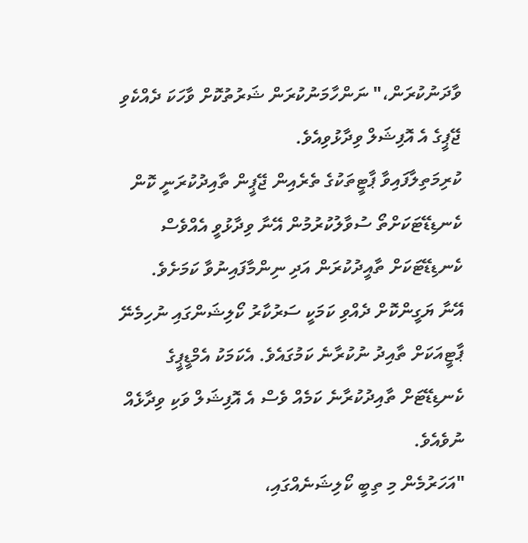ވާދަނުކުރަން،" ނަންހާމަނުކުރަން ޝަރުތުކޮށް ވާހަކަ ދެއްކެވި ޖޭޕީގެ އެ އޮފިޝަލް ވިދާޅުވިއެވެ.
ކުރިމަތިލާފައިވާ ޕާޓީތަކުގެ ތެރެއިން ޖޭޕީން ތާއިދުކުރަނީ ކޮން ކެނޑިޑޭޓަކަށްތޯ ސުވާލުކުރުމުން އޭނާ ވިދާޅުވީ އެއްވެސް ކެނޑިޑޭޓަކަށް ތާއީދުކުރަން އަދި ނިންމާފައިނުވާ ކަމަށެވެ.
އޭނާ ޔަގީންކޮށް ދެއްވި ކަމަކީ ސަރުކާރު ކޯލިޝަންގައި ނުހިމެނޭ ޕާޓީއަކަށް ތާއިދު ނުކުރާނެ ކަމުގައެވެ. އެކަމަކު އެމްޑީޕީގެ ކެނޑިޑޭޓަށް ތާއިދުކުރާނެ ކަމެއް ވެސް އެ އޮފިޝަލް ވަކި ވިދާޅެއް ނުވެއެވެ.
"އަހަރުމެން މި ތިބީ ކޯލިޝަނެއްގައި،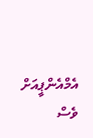އެމްއެންޕީއަށް ވެސް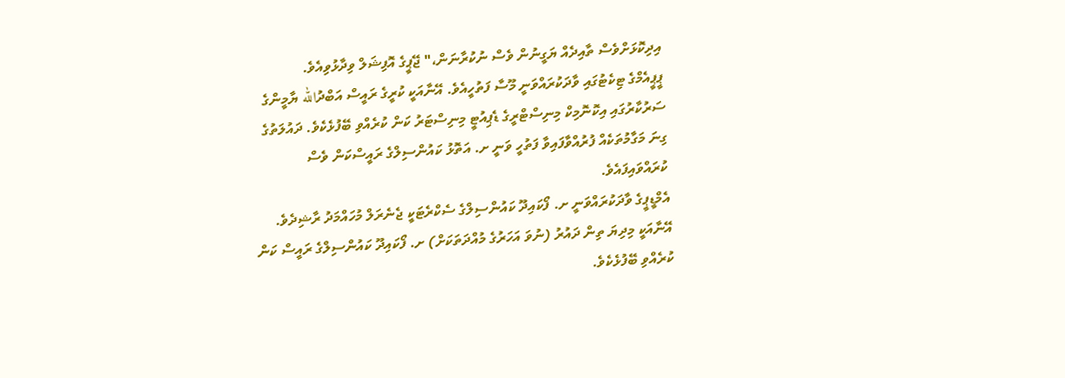އިދިކޮޅަށްވެސް ތާއިދެއް ޔަގީނުން ވެސް ނުކުރާނަން،" ޖޭޕީގެ އޮފިޝަލް ވިދާޅުވިއެވެ.
ޕީޕީއެމްގެ ޓިކެޓުގައި ވާދަކުރައްވަނީ މޫސާ ފަތުހީއެވެ. އޭނާއަކީ ކުރީގެ ރައީސް އަބްދުالله ޔާމީންގެ ސަރުކާރުގައި އިކޮނޮމިކް މިނިސްޓްރީގެ ޑެޕިއުޓީ މިނިސްޓަރު ކަން ކުރެއްވި ބޭފުޅެކެވެ. ދައުލަތުގެ ގިނަ މަގާމުތަކެއް ފުރުއްވާފައިވާ ފަތުހީ ވަނީ ށ. އަތޮޅު ކައުންސިލްގެ ރައީސްކަން ވެސް ކުރައްވައިފައެވެ.
އެމްޑީޕީގެ ވާދަކުރައްވަނީ ށ. ފޯކައިދޫ ކައުންސިލްގެ ސެކްރެޓަކީ ޖެނެރަލް މުހައްމަދު ރާޝިދެވެ. އޭނާއަކީ މިދިޔަ ތިން ދައުރު (ނުވަ އަހަރުގެ މުއްދަތަކަށް) ށ. ފޯކައިދޫ ކައުންސިލްގެ ރައީސް ކަން ކުރެއްވި ބޭފުޅެކެވެ.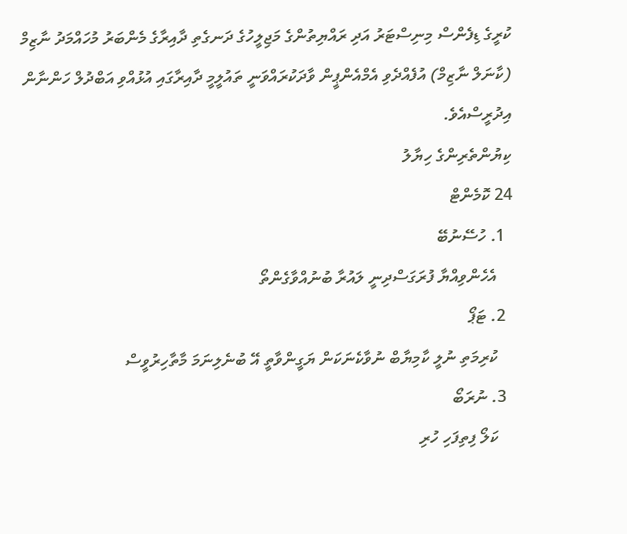ކުރީގެ ޑިފެންސް މިނިސްޓަރު އަދި ރައްޔިތުންގެ މަޖިލީހުގެ ދަނގެތި ދާއިރާގެ މެންބަރު މުހައްމަދު ނާޒިމް (ކާނަލް ނާޒިމް) އުފެއްދެވި އެމްއެންޕީން ވާދަކުރައްވަނީ ތައުލީމީ ދާއިރާގައި އުޅުއްވި އަބްދުލް ހަންނާން އިދުރީސްއެވެ.
ކިޔުންތެރިންގެ ހިޔާލު
24 ކޮމެންޓް
  1. ހުސޭނުބޭ
    އެހެންވިއްޔާ ފުރަގަސްދިނީ ލައުރާ ބުނުއްވާގެންތޯ
  2. ޓަޕޯ
    ކުރިމަތި ނުލީ ކާމިޔާބް ނުވާކެނަކަން ޔަގީންވާތީ އޭ ބުނެލިނަމަ މާތާހިރުވީސް
  3. ނުރަބޯ
    ކަލޯ ފިތިފަހި ހުރި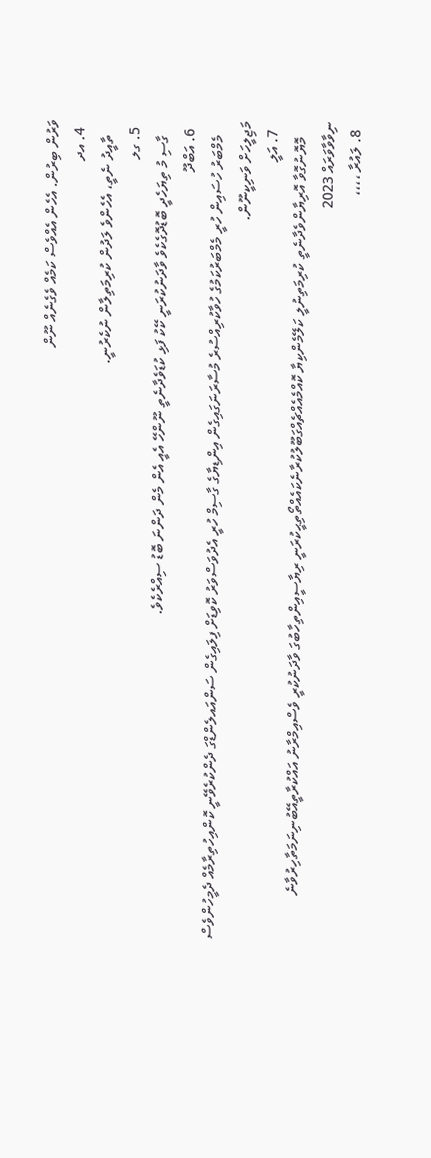ވަރުން ބިރުން. އެހެން އެއްވެސް ކަމެއް ވެގެނެއް ނޫން
  4. އދ
    ތާއީދު ނެތީ، އެހެންވެ ލަދުން ކުރިމަތިލާން ނުކެރުނީ.
  5. ގލ
    ގާސި މު ތިޔަހެދީ ބޮޑުދޮގެކެވެ ވާދަނުކުރަނީ ކޭކު ފަޅި ކުޑަވެދާނެތީ ނޫންހޭ އެއީ އެން މެން ދަންނަ ބޮޑު ސިއްރެކެވެ.
  6. އަބްދޫ
    މެމްބަރު ހުސައިން ހުރީ މެމްބަރުކަމުގެ ހުވާކުރިއްސުރެ މުސާރަނަގައިގެން އިންޑިޔާގެ ގާސިމް ހުރީ އެދުވަސްވަރު ކޮވިޑަށް ފިލައިގެން ސަންއައލެންޑްގަ ދެންކުރެވޭނީ ކޮންއިހުތިރާމެއް ދެމީހުންވެސް މަޖިލީހަށް ވަނިކީނޫން.
  7. އަލީ
    މޮޔޮނުގޮވާ އޮރިޔާންވެދާނެތީ ކުރިމަތިނުލީ ކަލޭމެންކިޔާ ކޮއްމެއެއްޗެއްގަބޫލުކުރާނެކައެއްތޯތިޙީކުރަނީ ރިޔާސީއިންތިހާބުގަ ވާދަނުކުރީ ވެސްއިމްރާނު އައްކުރާތީއޭބުނިނަމަތާހިރުވާނެ ނިވާވާވަރައް 2023
  8. ލައުރާ ،،،،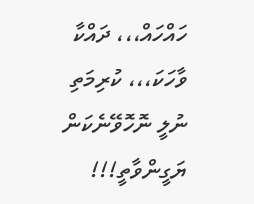ހައްހައް،،، ދައްކާ ވާހަކަ،،، ކުރިމަތި ނުލީ ނޮހޮވޭނެކަން ޔަގީންވާތީ!!!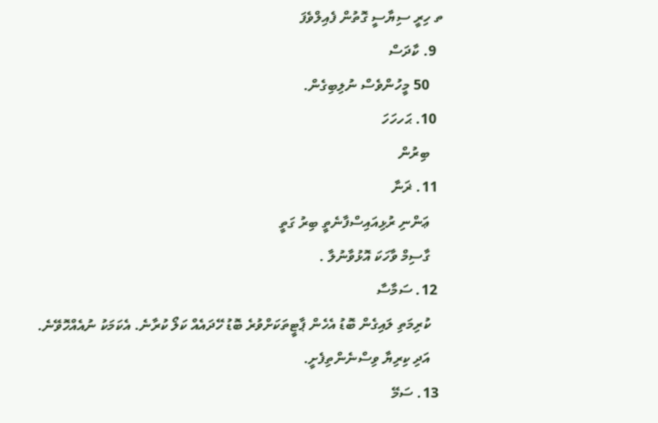ތ ހިރީ ސިޔާސީ ގޮތުން ފެއިލްވެފަ
  9. ކާދަސް
    50 މީހުންވެސް ނުލިބިގެން.
  10. ޙަހހަހަ
    ބިރުން
  11. ޜަނާ
    ޢަންނި ރުޅިއައިސްފާނެތީ ބިރު ގަތީ
    ގާސިމް ވާހަކަ އޮޅުވާނުލާ .
  12. ސަމާސާ
    ކުރިމަތި ލައިގެން ބޮޑު އެހެން ޕާޓީތަކަށްވުރެ ބޮޑު ހޭދައެއް ކަލޯ ކުރާނެ. އެކަމަކު ނުއެއްހޮވޭނެ.
    އަދި ކިރިޔާ ވިސްނެންތިފެށީ.
  13. ސަމޭ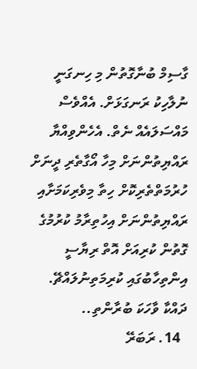ގާސިމް ބުނާގޮތުން މި ހިނގަނީ ނުލާހިކު ރަނގަޅަށް. އެއްވެސް މައްސަލައެއް ނެތް. އެހެންވިއްޔާ ރައްޔިތުންނަށް މިހާ އޯގާތެރި ދީނަށް ހުރުމަތްތެރިކޮށް ހިތާ މިވެރިކަމަށާއި ރައްޔިތުންނަށް އިހުތިރާމު ކުރުމުގެ ގޮތުން ކުރިއަށް އޮތް ރިޔާސީ އިންތިހާބުގައި ކުރިމަތިނުލައްޗޭ. ދައްކާ ވާހަކަ ބުރާންތި..
  14. ރަބަރޭ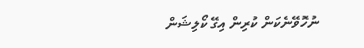ނުހޮވޭނެކަން ކުރިން އިގޭ ކޯލިޝަން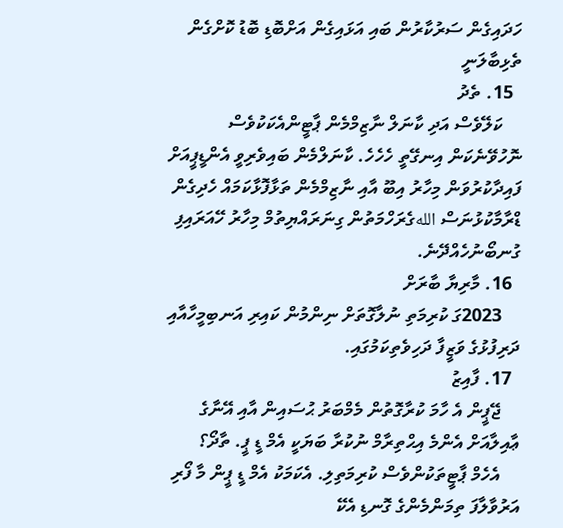ހަދައިގެން ސަރުކާރުން ބައި އަޅައިގެން އަށްބޮޑި ބޮޑު ކޮށްގެން ތެޅިބާލަނީ
  15. ތެދު
    ކަލޭވެސް އަދި ކާނަލް ނާޒިމްމެން ޕާޓީންއެކަކުވެސް ނޮހުވޭނެކަން އިނގޭތީ ހެހެހެ. ކާނަލްމެން ބައިވެރިވީ އެންޑީޕީއަށް ފައިދާކުރުވަން މިހާރު އިބޫ އާއި ނާޒިމްމެން ތަޅާފޮޅާކަމައް ހެދިގެން ޑްރާމާކުޅުނަސް اللهގެރަހްމަތުން ގިނަރައްޔިތުމް މިހާރު ހޭއަރައިފި ގުނބޯނުހެއްދޭނެ.
  16. މާރިޔާ ބާރަށް
    2023ގަ ކުރިމަތި ނުލާގޮތަށް ނިންމުން ކައިރި އަނބިމީހާއާއި ދަރިފުޅުގެ ވަޒީފާ ދަހިވެތިކަމުގައި.
  17. ފާއިޒު
    ޖޭޕީން އެ ހާމަ ކުރާގޮތުން މެމްބަރު ޙުސައިން އާއި އޭނާގެ ޢާއިލާއަށް އެންމެ އިޙްތިރާމް ނުކުރާ ބަޔަކީ އެމް ޑީ ޕީ. ތާދޯ؟
    އެހެމް ޕާޓީތަކުންވެސް ކުރިމަތިލި. އެކަމަކު އެމް ޑީ ޕީން މާ ފޯރި އަރުވާލާފަ ތިމަންމެންގެ ގޮނޑި އެކޭ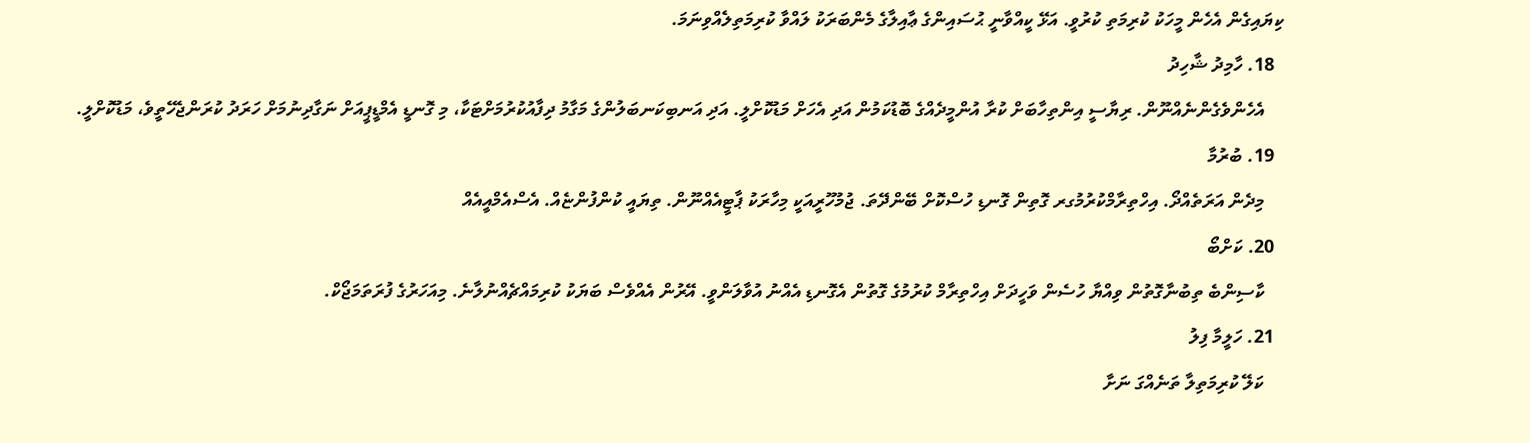ކިޔައިގެން އެހެން މީހަކު ކުރިމަތި ކުރުވީ. އަޅޭ ކީއްވާނީ ޙުސައިންގެ ޢާއިލާގެ މެންބަރަކު ލައްވާ ކުރިމަތިލެއްވިނަމަ.
  18. ހާމިދު ޝާހިދު
    އެހެންވެގެންނެއްނޫން. ރިޔާސީ އިންތިހާބަށް ކުރާ އުންމީދެއްގެ ބޮޑުކަމުން އަދި އެހަށް މަޑުކޮށްލީ. އަދި އަނބިކަނބަލުންގެ މަގާމު ދިފާއުކުރުމަށްޓަކާ، މި ގޮނޑީ އެމްޑީޕީއަށް ނަގާދިނުމަށް ހަރަދު ކުރަންޖެހޭތީވެ، މަޑުކޮށްލީ.
  19. ބުރުމާ
    މިދެން އަރަތެއްދޯ. އިހްތިރާމްކުރުމުގރ ގޮތިން ގޮނޑި ހުސްކޮށް ބޭންދޭތަ. ޖުމުހޫރީއަކީ މިހާރަކު ޕާޓީއެއްނޫން. ތިޔައީ ކުންފުންޏެއް. އެސްއެމްއީއެއް
  20. ކަށްބޯ
    ކާސިންބެ ތިބުނާގޮތުން ވިއްޔާ ހުސެން ވަހީދަށް އިހްތިރާމް ކުރުމުގެ ގޮތުން އެގޮނޑި އެއްނު އުވާލަންވީ. އޭރުން އެއްވެސް ބަޔަކު ކުރިމައްޗެއްނުލާނެ. މިއަހަރުގެ ފުރަތަމަޖޯކް.
  21. ހަލީމާ ފިލު
    ކަލޭ ކުރިމަތިލާ ތަނެއްގަ ނަށާ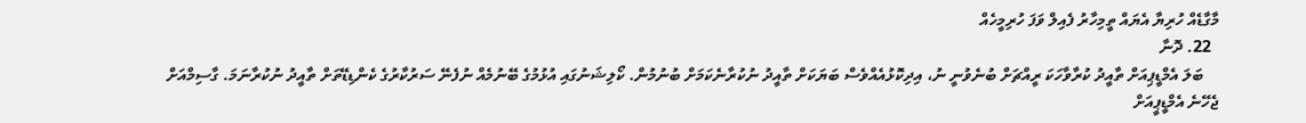މާގާޑެއް ހުރިޔާ އެޔައް ތީމިހާރު ފެއިލް ވަފަ ހުރިމީހެއް
  22. ދޮނާ
    ބަލަ އެމްޑީޕިއަށް ތާއީދު ކުރާވާހަކަ ރީއްޗަށް ބުނެވުނީ ނު، އިދިކޮޅުއެއްވެސް ބަޔަކަށް ތާއީދު ނުކުރާނެކަމަށް ބުނުމުން. ކޯލިޝަނުގައި އުޅުމުގެ ބޭނުމެއް ނުފެނޭ ސަރުކާރުގެ ކެންޑިޑޭތަށް ތާއީދު ނުކުރާނަމަ. ގާސިމްއަށް ޖެހޭނެ އެމްޑީޕީއަށް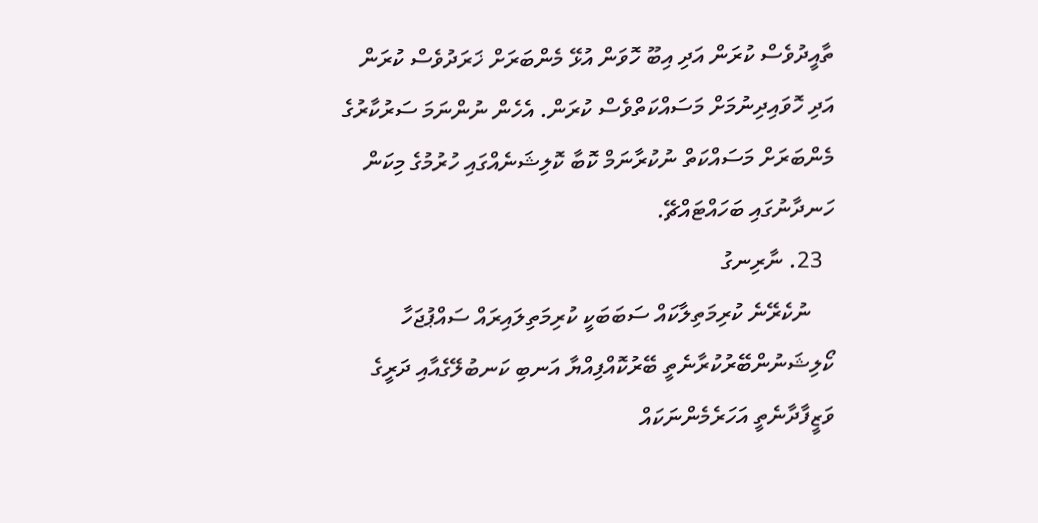ތާއީދުވެސް ކުރަން އަދި އިބޫ ހޮވަން އުޅޭ މެންބަރަށް ޚަރަދުވެސް ކުރަން އަދި ހޮވައިދިނުމަށް މަސައްކަތްވެސް ކުރަން. އެހެން ނުންނަމަ ސަރުކާރުގެ މެންބަރަށް މަސައްކަތް ނުކުރާނަމް ކޮބާ ކޮލިޝަނެއްގައި ހުރުމުގެ މިކަން ހަނދާނުގައި ބަހައްޓައްޗޭ.
  23. ނާރިނގު
    ނުކެރޭނެ ކުރިމަތިލާކައް ސަބަބަކީ ކުރިމަތިލައިރައް ސައްޕުޖަހާ ކޯލިޝަނުންބޭރުކުރާނެތީ ބޭރުކޮއްފިއްޔާ އަނބި ކަނބުލޭގެއާއި ދަރީގެ ވަޒީފާދާނެތީ އަހަރެމެންނަކައް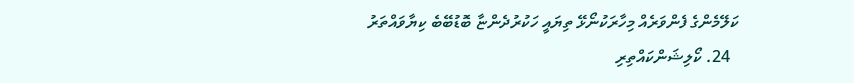ކަލޭމެންގެ ފެންވަރެއް މިހާރަކުނޯޅޭ ތިޔައީ ހަކުރުދެންޏާ ބޮޑުބޭބެ ކިޔާވައްތަރު
  24. ކޯލިޝަންކައްތިރި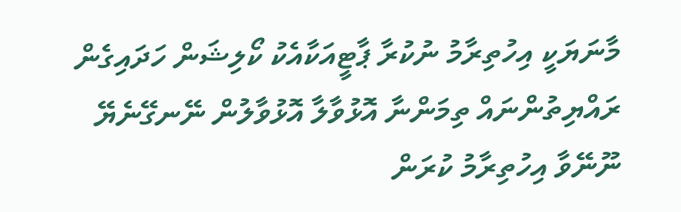މާނަޔަކީ އިހުތިރާމު ނުކުރާ ޕާޓީއަކާއެކު ކޯލިޝަން ހަދައިގެން ރައްޔިތުންނައް ތިމަންނާ އޮޅުވާލާ އޮޅުވާލުން ނޭނގޭނެޔޭ ނޫނޭވާ އިހުތިރާމު ކުރަން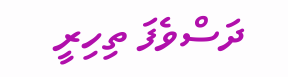ދަސްވެފަ ތިހިރީ